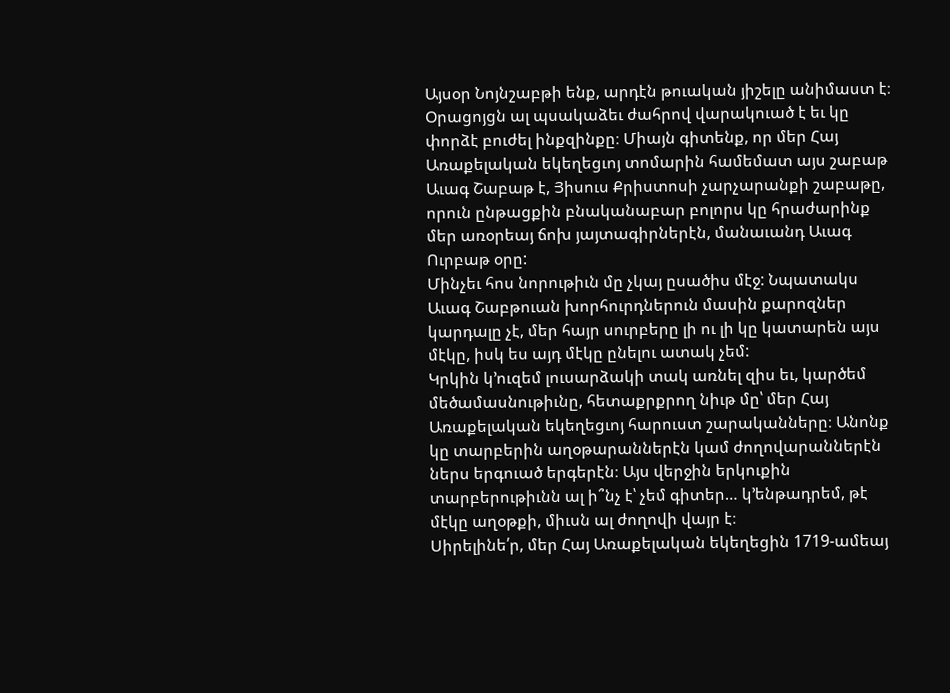Այսօր Նոյնշաբթի ենք, արդէն թուական յիշելը անիմաստ է։ Օրացոյցն ալ պսակաձեւ ժահրով վարակուած է եւ կը փորձէ բուժել ինքզինքը։ Միայն գիտենք, որ մեր Հայ Առաքելական եկեղեցւոյ տոմարին համեմատ այս շաբաթ Աւագ Շաբաթ է, Յիսուս Քրիստոսի չարչարանքի շաբաթը, որուն ընթացքին բնականաբար բոլորս կը հրաժարինք մեր առօրեայ ճոխ յայտագիրներէն, մանաւանդ Աւագ Ուրբաթ օրը:
Մինչեւ հոս նորութիւն մը չկայ ըսածիս մէջ: Նպատակս Աւագ Շաբթուան խորհուրդներուն մասին քարոզներ կարդալը չէ, մեր հայր սուրբերը լի ու լի կը կատարեն այս մէկը, իսկ ես այդ մէկը ընելու ատակ չեմ:
Կրկին կ’ուզեմ լուսարձակի տակ առնել զիս եւ, կարծեմ մեծամասնութիւնը, հետաքրքրող նիւթ մը՝ մեր Հայ Առաքելական եկեղեցւոյ հարուստ շարականները։ Անոնք կը տարբերին աղօթարաններէն կամ ժողովարաններէն ներս երգուած երգերէն։ Այս վերջին երկուքին տարբերութիւնն ալ ի՞նչ է՝ չեմ գիտեր… կ’ենթադրեմ, թէ մէկը աղօթքի, միւսն ալ ժողովի վայր է։
Սիրելինե՛ր, մեր Հայ Առաքելական եկեղեցին 1719-ամեայ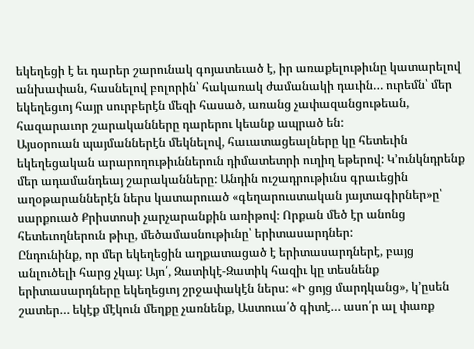եկեղեցի է եւ դարեր շարունակ գոյատեւած է, իր առաքելութիւնը կատարելով անխափան, հասնելով բոլորին՝ հակառակ ժամանակի դաւին… ուրեմն՝ մեր եկեղեցւոյ հայր սուրբերէն մեզի հասած, առանց չափազանցութեան, հազարաւոր շարականները դարերու կեանք ապրած են:
Այսօրուան պայմաններէն մեկնելով, հաւատացեալները կը հետեւին եկեղեցական արարողութիւններուն դիմատետրի ուղիղ եթերով: Կ’ունկնդրենք մեր ադամանդեայ շարականները: Անդին ուշադրութիւնս գրաւեցին աղօթարաններէն ներս կատարուած «գեղարուստական յայտագիրներ»ը՝ սարքուած Քրիստոսի չարչարանքին առիթով։ Որքան մեծ էր անոնց հետեւողներուն թիւը, մեծամասնութիւնը՝ երիտասարդներ:
Ընդունինք, որ մեր եկեղեցին աղքատացած է երիտասարդներէ, բայց անլուծելի հարց չկայ: Այո՛, Զատիկէ-Զատիկ հազիւ կը տեսնենք երիտասարդները եկեղեցւոյ շրջափակէն ներս: «Ի ցոյց մարդկանց», կ’ըսեն շատեր… եկէք մէկուն մեղքը չառնենք, Աստուա՛ծ գիտէ… ասո՛ր ալ փառք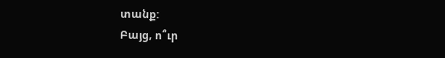տանք:
Բայց, ո՞ւր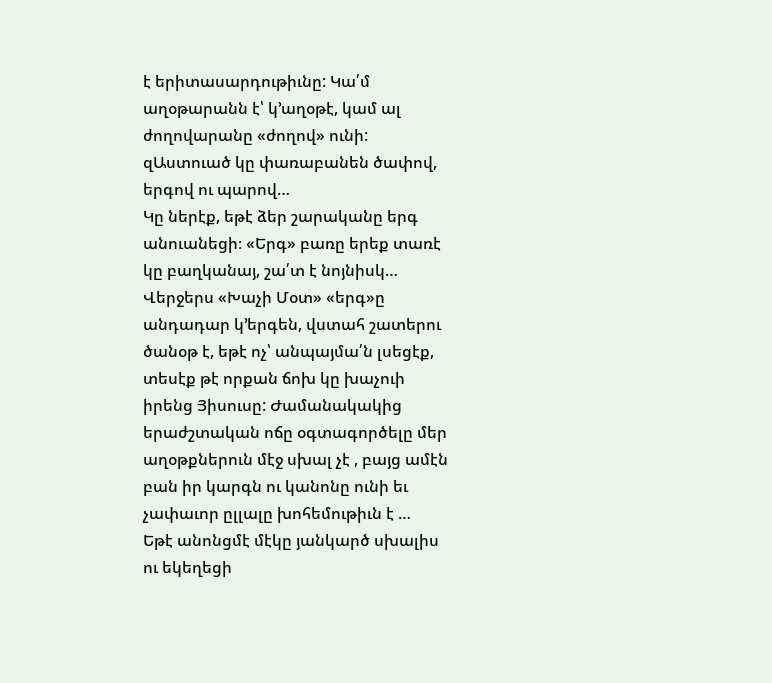է երիտասարդութիւնը: Կա՛մ աղօթարանն է՝ կ’աղօթէ, կամ ալ ժողովարանը «ժողով» ունի: զԱստուած կը փառաբանեն ծափով, երգով ու պարով…
Կը ներէք, եթէ ձեր շարականը երգ անուանեցի։ «Երգ» բառը երեք տառէ կը բաղկանայ, շա՛տ է նոյնիսկ… Վերջերս «Խաչի Մօտ» «երգ»ը անդադար կ’երգեն, վստահ շատերու ծանօթ է, եթէ ոչ՝ անպայմա՛ն լսեցէք, տեսէք թէ որքան ճոխ կը խաչուի իրենց Յիսուսը: Ժամանակակից երաժշտական ոճը օգտագործելը մեր աղօթքներուն մէջ սխալ չէ , բայց ամէն բան իր կարգն ու կանոնը ունի եւ չափաւոր ըլլալը խոհեմութիւն է …
Եթէ անոնցմէ մէկը յանկարծ սխալիս ու եկեղեցի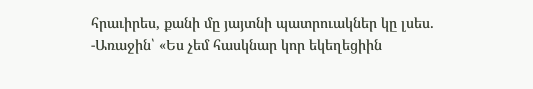հրաւիրես, քանի մը յայտնի պատրուակներ կը լսես.
-Առաջին՝ «Ես չեմ հասկնար կոր եկեղեցիին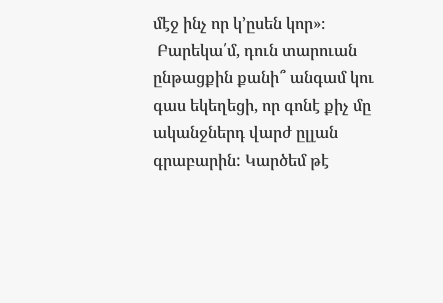մէջ ինչ որ կ’ըսեն կոր»։
 Բարեկա՛մ, դուն տարուան ընթացքին քանի՞ անգամ կու գաս եկեղեցի, որ գոնէ քիչ մը ականջներդ վարժ ըլլան գրաբարին: Կարծեմ թէ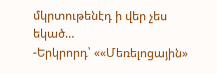մկրտութենէդ ի վեր չես եկած…
-Երկրորդ՝ ««Մեռելոցային»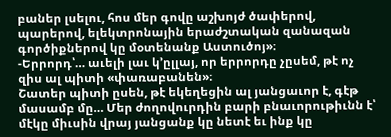բաներ լսելու, հոս մեր գովը աշխոյժ ծափերով, պարերով, ելեկտրոնային երաժշտական զանազան գործիքներով կը մօտենանք Աստուծոյ»։
-Երրորդ՝… աւելի լաւ կ’ըլլայ, որ երրորդը չըսեմ, թէ ոչ զիս ալ պիտի «փառաբանեն»։
Շատեր պիտի ըսեն, թէ եկեղեցին ալ յանցաւոր է, գէթ մասամբ մը… Մեր ժողովուրդին բարի բնաւորութիւնն է՝ մէկը միւսին վրայ յանցանք կը նետէ եւ ինք կը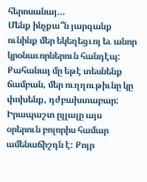հերոսանայ…
Մենք ինչքա՞ն յարգանք ունինք մեր եկեղեցւոյ եւ անոր կրօնաւորներուն հանդէպ: Քահանայ մը եթէ տեսնենք ճամբան, մեր ուղղութիւնը կը փոխենք, դժբախտաբար: Իրապաշտ ըլլալը այս օրերուն բոլորիս համար ամենաճիշդն է: Քոյր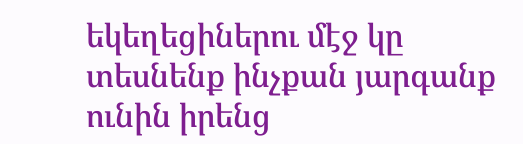եկեղեցիներու մէջ կը տեսնենք ինչքան յարգանք ունին իրենց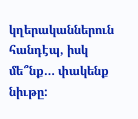կղերականներուն հանդէպ, իսկ մե՞նք… փակենք նիւթը: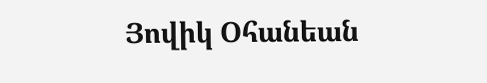Յովիկ Օհանեան